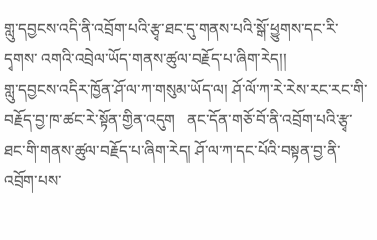གླུ་དབྱངས་འདི་ནི་འབྲོག་པའི་རྩྭ་ཐང་དུ་གནས་པའི་སྒོ་ཕྱུགས་དང་རི་དྭགས་ འགའི་འབྲེལ་ཡོད་གནས་ཚུལ་བརྗོད་པ་ཞིག་རེད།།
གླུ་དབྱངས་འདིར་ཁྱོན་ཤོ་ལ་ཀ་གསུམ་ཡོད་ལ། ཤོ་ལོ་ཀ་རེ་རེས་རང་རང་གི་བརྗོད་བྱ་ཁ་ཚང་རེ་སྟོན་གྱིན་འདུག   ནང་དོན་གཅོ་བོ་ནི་འབྲོག་པའི་རྩྭ་ཐང་གི་གནས་ཚུལ་བརྗོད་པ་ཞིག་རེད། ཤོ་ལ་ཀ་དང་པོའི་བསྟན་བྱ་ནི་འབྲོག་པས་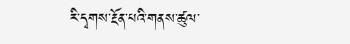རི་དྭགས་རྔོན་པའི་གནས་ཚུལ་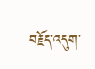བརྗོད་འདུག་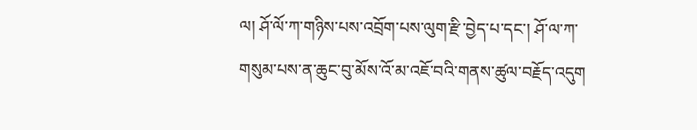ལ། ཤོ་ལོ་ཀ་གཉིས་པས་འབྲོག་པས་ལུག་རྫི་བྱེད་པ་དང་། ཤོ་ལ་ཀ་གསུམ་པས་ན་ཆུང་བུ་མོས་འོ་མ་འཇོ་བའི་གནས་ཚུལ་བརྗོད་འདུག